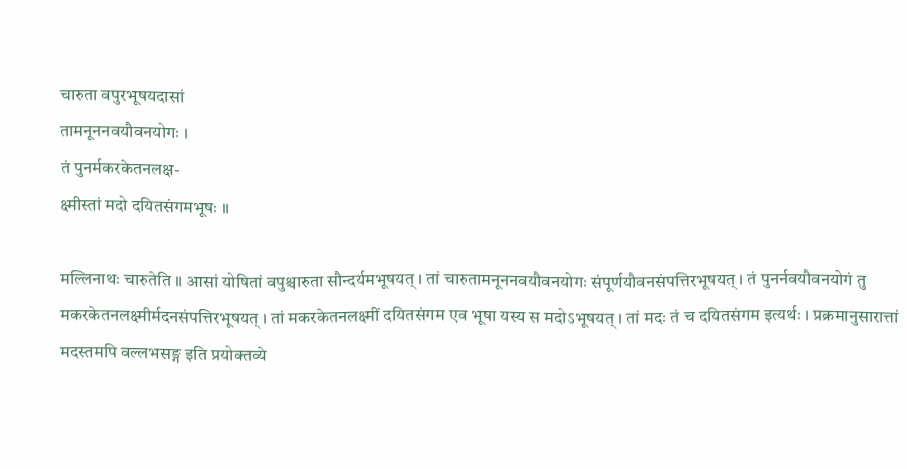चारुता वपुरभूषयदासां
तामनूननवयौवनयोगः ।
तं पुनर्मकरकेतनलक्ष-
क्ष्मीस्तां मदो दयितसंगमभूषः ॥

मल्लिनाथः चारुतेति ॥ आसां योषितां वपुश्चारुता सौन्दर्यमभूषयत् । तां चारुतामनूननवयौवनयोगः संपूर्णयौवनसंपत्तिरभूषयत् । तं पुनर्नवयौवनयोगं तु मकरकेतनलक्ष्मीर्मदनसंपत्तिरभूषयत् । तां मकरकेतनलक्ष्मीं दयितसंगम एव भूषा यस्य स मदोऽभूषयत् । तां मदः तं च दयितसंगम इत्यर्थः । प्रक्रमानुसारात्तां मदस्तमपि वल्लभसङ्ग इति प्रयोक्तव्ये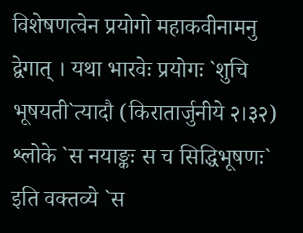विशेषणत्वेन प्रयोगो महाकवीनामनु द्वेगात् । यथा भारवेः प्रयोगः `शुचि भूषयती`त्यादौ (किरातार्जुनीये २।३२) श्लोके `स नयाङ्कः स च सिद्धिभूषणः` इति वक्तव्ये `स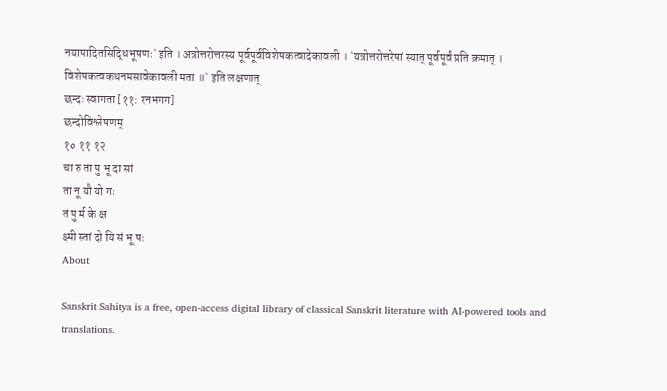नयापादितसिद्धिभूषणः` इति । अत्रोत्तरोत्तरस्य पूर्वपूर्वविशेषकत्वादेकावली । `यत्रोत्तरोत्तरेषां स्यात् पूर्वपूर्वं प्रति क्रमात् । विशेषकत्वकथनमसावेकावली मता ॥` इति लक्षणात्
छन्दः स्वागता [११: रनभगग]
छन्दोविश्लेषणम्
१० ११ १२
चा रु ता पु भू दा सां
ता नू यौ यो गः
तं पु र्म के क्ष
क्ष्मी स्तां दो यि सं भू षः
About

Sanskrit Sahitya is a free, open-access digital library of classical Sanskrit literature with AI-powered tools and translations.